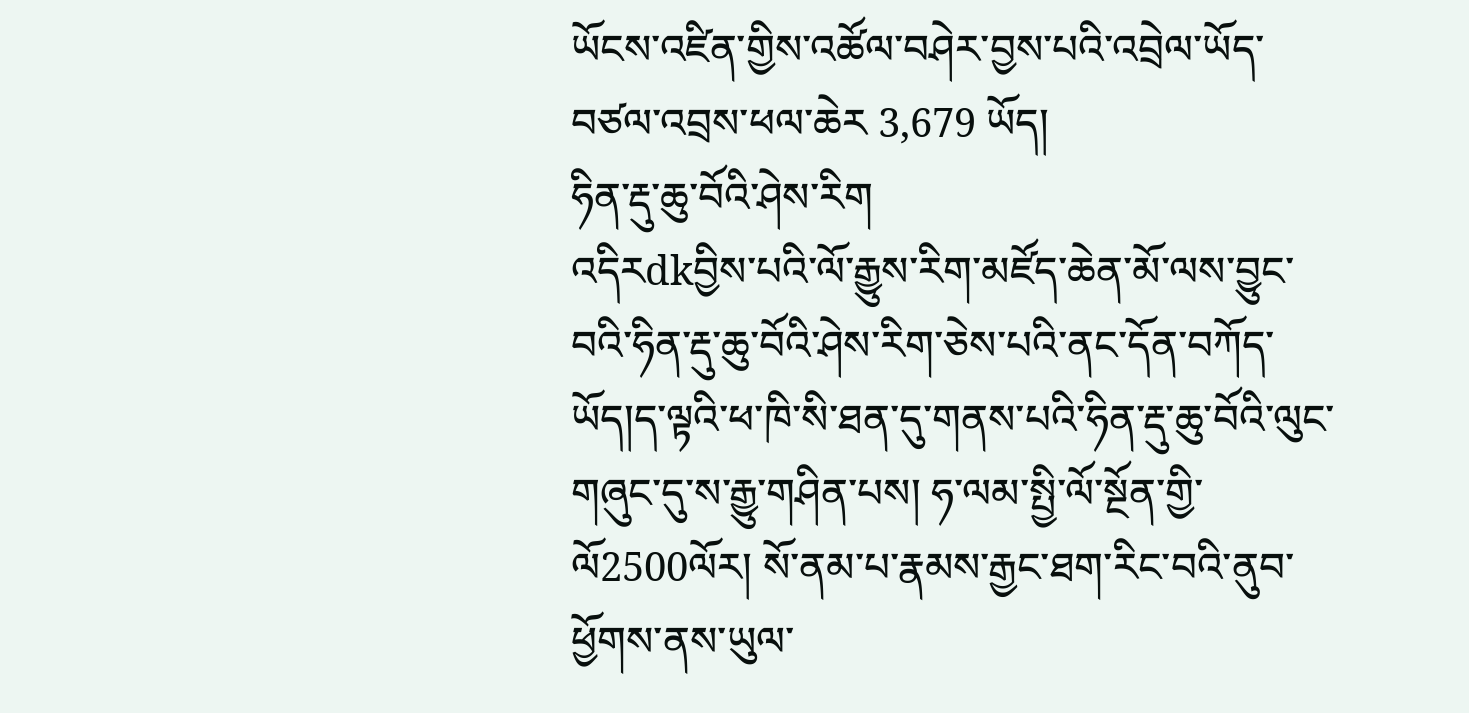ཡོངས་འཛིན་གྱིས་འཚོལ་བཤེར་བྱས་པའི་འབྲེལ་ཡོད་བཙལ་འབྲས་ཕལ་ཆེར 3,679 ཡོད།
ཧིན་རྡུ་ཆུ་བོའི་ཤེས་རིག
འདིརdkབྱིས་པའི་ལོ་རྒྱུས་རིག་མཛོད་ཆེན་མོ་ལས་བྱུང་བའི་ཧིན་རྡུ་ཆུ་བོའི་ཤེས་རིག་ཅེས་པའི་ནང་དོན་བཀོད་ཡོད།ད་ལྟའི་ཕ་ཁི་སི་ཐན་དུ་གནས་པའི་ཧིན་རྡུ་ཆུ་བོའི་ལུང་གཞུང་དུ་ས་རྒྱུ་གཤིན་པས། ཧ་ལམ་སྤྱི་ལོ་སྔོན་གྱི་ལོ2500ལོར། སོ་ནམ་པ་རྣམས་རྒྱང་ཐག་རིང་བའི་ནུབ་ཕྱོགས་ནས་ཡུལ་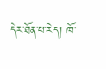དེར་ཐོན་པ་རེད། ཁོ་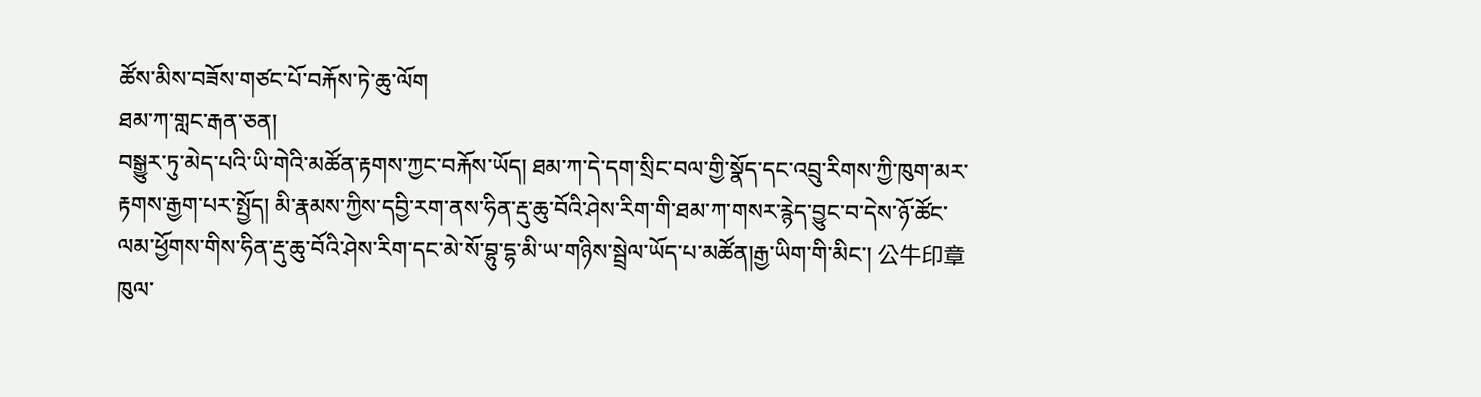ཚོས་མིས་བཟོས་གཙང་པོ་བརྐོས་ཏེ་ཆུ་ལོག
ཐམ་ཀ་གླང་རྒན་ཅན།
བསྒྱུར་ཏུ་མེད་པའི་ཡི་གེའི་མཚོན་རྟགས་ཀྱང་བརྐོས་ཡོད། ཐམ་ཀ་དེ་དག་སྲིང་བལ་གྱི་སྣོད་དང་འབྲུ་རིགས་ཀྱི་ཁུག་མར་རྟགས་རྒྱག་པར་སྤྱོད། མི་རྣམས་ཀྱིས་དབྱི་རག་ནས་ཧིན་རྡུ་ཆུ་བོའི་ཤེས་རིག་གི་ཐམ་ཀ་གསར་རྙེད་བྱུང་བ་དེས་ཉོ་ཚོང་ལམ་ཕྱོགས་གིས་ཧིན་རྡུ་ཆུ་བོའི་ཤེས་རིག་དང་མེ་སོ་བྷུ་དྷ་མི་ཡ་གཉིས་སྦྲེལ་ཡོད་པ་མཚོན།རྒྱ་ཡིག་གི་མིང་། 公牛印章
ཁུལ་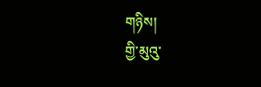གཉིས།
གྱི་མུའུ་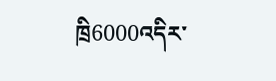ཁྲི6000འདིར་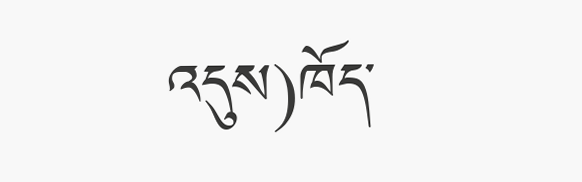འདུས)ཁོད་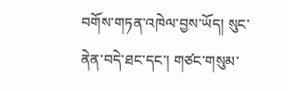བགོས་གཏན་འཁེལ་བྱས་ཡོད། སུང་ནེན་བདེ་ཐང་དང་། གཙང་གསུམ་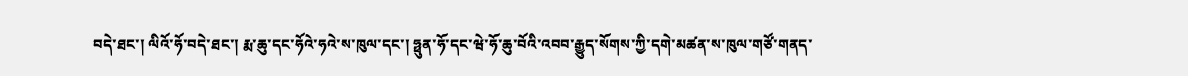བདེ་ཐང་། ལིའོ་ཧོ་བདེ་ཐང་། རྨ་ཆུ་དང་ཧོའེ་ཧའེ་ས་ཁུལ་དང་། ཧྥུན་ཧོ་དང་ཝེ་ཧོ་ཆུ་བོའི་འབབ་རྒྱུད་སོགས་ཀྱི་དགེ་མཚན་ས་ཁུལ་གཙོ་གནད་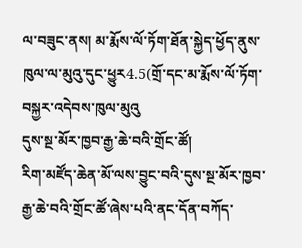ལ་བཟུང་ནས། མ་རྨོས་ལོ་ཏོག་ཐོན་སྐྱེད་ཕྱོད་ནུས་ཁུལ་ལ་མུའུ་དུང་ཕྱུར4.5(གྲོ་དང་མ་རྨོས་ལོ་ཏོག་བསྐྱར་འདེབས་ཁུལ་མུའུ
དུས་སྔ་མོར་ཁྱབ་རྒྱ་ཆེ་བའི་གྲོང་ཚོ།
རིག་མཛོད་ཆེན་མོ་ལས་བྱུང་བའི་དུས་སྔ་མོར་ཁྱབ་རྒྱ་ཆེ་བའི་གྲོང་ཚོ་ཞེས་པའི་ནང་དོན་བཀོད་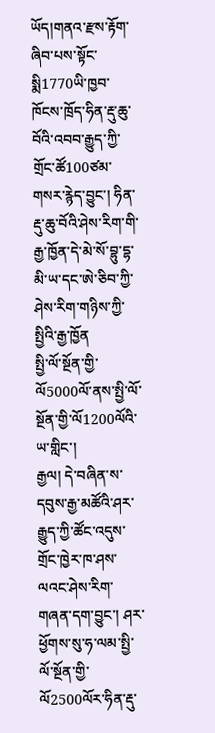ཡོད།གནའ་རྫས་རྟོག་ཞིབ་པས་སྟོང་སྨི1770ཡི་ཁྱབ་ཁོངས་ཁྲོད་ཧིན་རྡུ་ཆུ་བོའི་འབབ་རྒྱུད་ཀྱི་གྲོང་ཚོ100ཙམ་གསར་རྙེད་བྱུང་། ཧིན་རྡུ་ཆུ་བོའི་ཤེས་རིག་གི་རྒྱ་ཁྱོན་དེ་མེ་སོ་བྷུ་དྷ་མི་ཡ་དང་ཨེ་ཅིབ་ཀྱི་ཤེས་རིག་གཉིས་ཀྱི་སྤྱིའི་རྒྱ་ཁྱོན
སྤྱི་ལོ་སྔོན་གྱི་ལོ5000ལོ་ནས་སྤྱི་ལོ་སྔོན་གྱི་ལོ1200ལོའི་ཡ་གླིང་།
རྒྱལ། དེ་བཞིན་ས་དབུས་རྒྱ་མཚོའི་ཤར་རྒྱུད་ཀྱི་ཚོང་འདུས་གྲོང་ཁྱེར་ཁ་ཤས་ལའང་ཤེས་རིག་གཞན་དག་བྱུང་། ཤར་ཕྱོགས་སུ་ཧ་ལམ་སྤྱི་ལོ་སྔོན་གྱི་ལོ2500ལོར་ཧིན་རྡུ་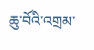ཆུ་བོའི་འགྲམ་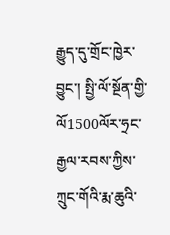རྒྱུད་དུ་གྲོང་ཁྱེར་བྱུང་། སྤྱི་ལོ་སྔོན་གྱི་ལོ1500ལོར་ཧྲང་རྒྱལ་རབས་ཀྱིས་ཀྲུང་གོའི་རྨ་ཆུའི་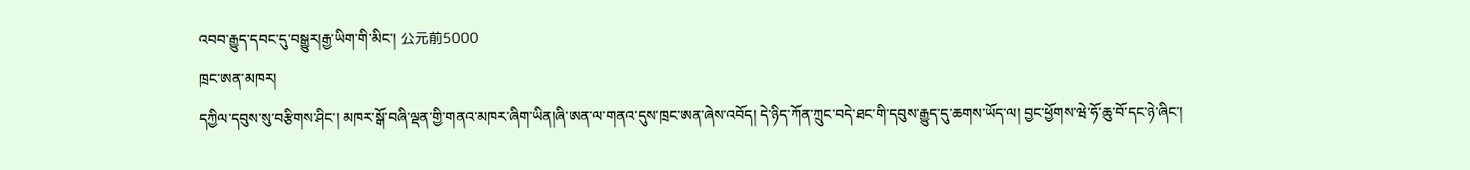འབབ་རྒྱུད་དབང་དུ་བསྒྱུར།རྒྱ་ཡིག་གི་མིང་། 公元前5000
ཁྲང་ཨན་མཁར།
དཀྱིལ་དབུས་སུ་བརྩིགས་ཤིང་། མཁར་སྒོ་བཞི་ལྡན་གྱི་གནའ་མཁར་ཞིག་ཡིན།ཞི་ཨན་ལ་གནའ་དུས་ཁྲང་ཨན་ཞེས་འབོད། དེ་ཉིད་ཀོན་ཀྲུང་བདེ་ཐང་གི་དབུས་རྒྱུད་དུ་ཆགས་ཡོད་ལ། བྱང་ཕྱོགས་ཝེ་ཧོ་ཆུ་བོ་དང་ཉེ་ཞིང་།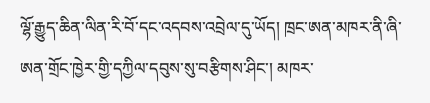ལྷོ་རྒྱུད་ཆིན་ལིན་རི་བོ་དང་འདབས་འབྲེལ་དུ་ཡོད། ཁྲང་ཨན་མཁར་ནི་ཞི་ཨན་གྲོང་ཁྱེར་གྱི་དཀྱིལ་དབུས་སུ་བརྩིགས་ཤིང་། མཁར་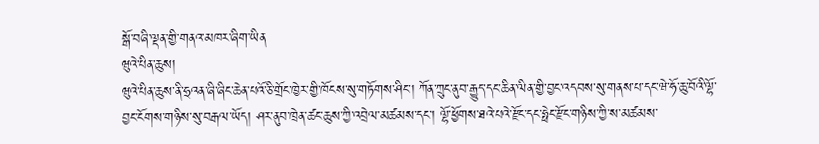སྒོ་བཞི་ལྡན་གྱི་གནའ་མཁར་ཞིག་ཡིན
ཝུའེ་པིན་ཆུས།
ཝུའེ་པིན་ཆུས་ནི་ཧྲའན་ཞི་ཞིང་ཆེན་པའོ་ཅི་གྲོང་ཁྱེར་གྱི་ཁོངས་སུ་གཏོགས་ཤིང་། ཀོན་ཀྲུང་ནུབ་རྒྱུད་དང་ཆིན་ལིན་གྱི་བྱང་འདབས་སུ་གནས་པ་དང་ཝེ་ཧོ་ཆུ་བོའི་ལྷོ་བྱང་ངོགས་གཉིས་སུ་བརྒལ་ཡོད། ཤར་ནུབ་ཁྲེན་ཚང་ཆུས་ཀྱི་འབྲེལ་མཚམས་དང་། ལྷོ་ཕྱོགས་ཐའེ་པའེ་རྫོང་དང་ཧྥེང་རྫོང་གཉིས་ཀྱི་ས་མཚམས་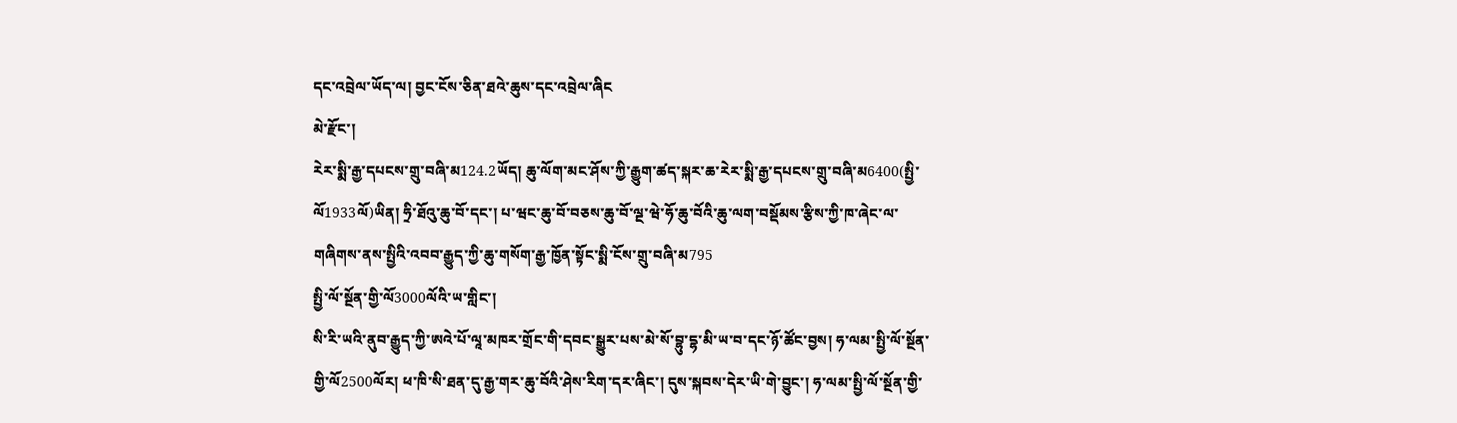དང་འབྲེལ་ཡོད་ལ། བྱང་ངོས་ཅིན་ཐའེ་ཆུས་དང་འབྲེལ་ཞིང
མེ་རྫོང་།
རེར་སྨི་རྒྱ་དཔངས་གྲུ་བཞི་མ124.2ཡོད། ཆུ་ལོག་མང་ཤོས་ཀྱི་རྒྱུག་ཚད་སྐར་ཆ་རེར་སྨི་རྒྱ་དཔངས་གྲུ་བཞི་མ6400(སྤྱི་ལོ1933ལོ)ཡིན། ཧྲི་ཐོའུ་ཆུ་བོ་དང་། པ་ཝང་ཆུ་བོ་བཅས་ཆུ་བོ་ལྔ་ཝེ་ཧོ་ཆུ་བོའི་ཆུ་ལག་བསྡོམས་རྩིས་ཀྱི་ཁ་ཞེང་ལ་གཞིགས་ནས་སྤྱིའི་འབབ་རྒྱུད་ཀྱི་ཆུ་གསོག་རྒྱ་ཁྱོན་སྟོང་སྨི་ངོས་གྲུ་བཞི་མ795
སྤྱི་ལོ་སྔོན་གྱི་ལོ3000ལོའི་ཡ་གླིང་།
སི་རི་ཡའི་ནུབ་རྒྱུད་ཀྱི་ཨའེ་པོ་ལཱ་མཁར་གྲོང་གི་དབང་སྒྱུར་པས་མེ་སོ་བྷུ་དྷ་མི་ཡ་བ་དང་ཉོ་ཚོང་བྱས། ཧ་ལམ་སྤྱི་ལོ་སྔོན་གྱི་ལོ2500ལོར། ཕ་ཁི་སི་ཐན་དུ་རྒྱ་གར་ཆུ་བོའི་ཤེས་རིག་དར་ཞིང་། དུས་སྐབས་དེར་ཡི་གེ་བྱུང་། ཧ་ལམ་སྤྱི་ལོ་སྔོན་གྱི་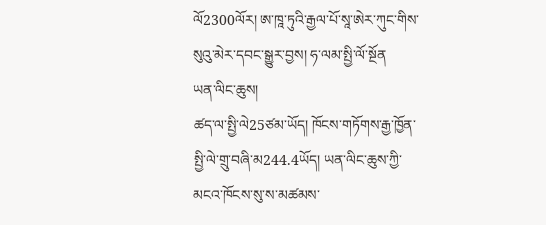ལོ2300ལོར། ཨ་ཁཱ་ཏུའི་རྒྱལ་པོ་སཱ་ཨེར་ཀུང་གིས་སུའུ་མེར་དབང་སྒྱུར་བྱས། ཧ་ལམ་སྤྱི་ལོ་སྔོན
ཡན་ལིང་ཆུས།
ཚད་ལ་སྤྱི་ལེ25ཙམ་ཡོད། ཁོངས་གཏོགས་རྒྱ་ཁྱོན་སྤྱི་ལེ་གྲུ་བཞི་མ244.4ཡོད། ཡན་ལིང་ཆུས་ཀྱི་མངའ་ཁོངས་སུ་ས་མཚམས་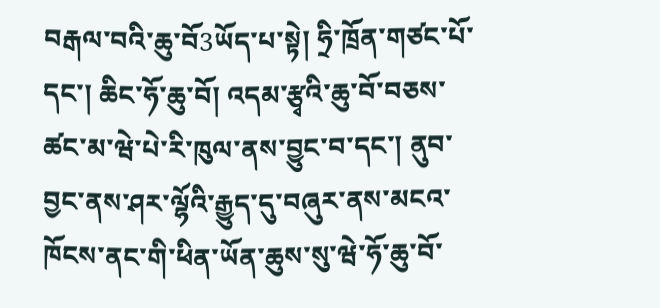བརྒལ་བའི་ཆུ་བོ3ཡོད་པ་སྟེ། ཧྲི་ཁྲོན་གཙང་པོ་དང་། ཆིང་ཧོ་ཆུ་བོ། འདམ་རྩྭའི་ཆུ་བོ་བཅས་ཚང་མ་ཝེ་པེ་རི་ཁུལ་ནས་བྱུང་བ་དང་། ནུབ་བྱང་ནས་ཤར་ལྷོའི་རྒྱུད་དུ་བཞུར་ནས་མངའ་ཁོངས་ནང་གི་ཕིན་ཡོན་ཆུས་སུ་ཝེ་ཧོ་ཆུ་བོ་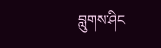བླུགས་ཤིང